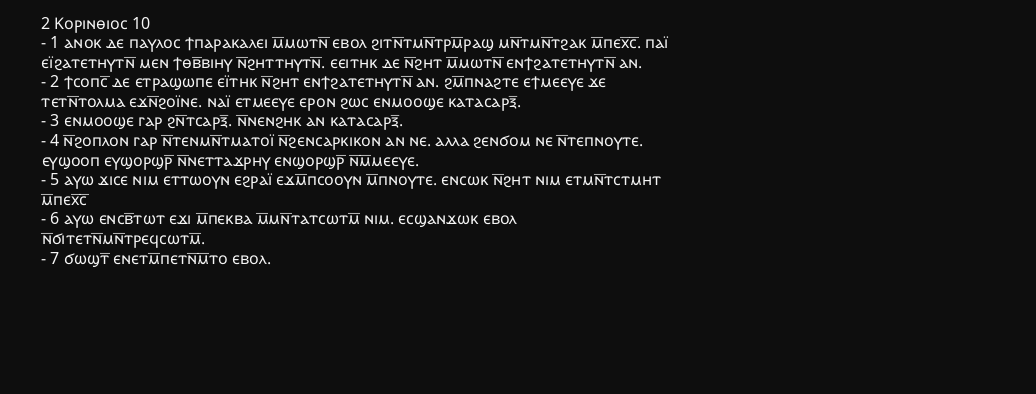2 Ⲕⲟⲣⲓⲛⲑⲓⲟⲥ 10
- 1 ⲁⲛⲟⲕ ⲇⲉ ⲡⲁⲩⲗⲟⲥ ϯⲡⲁⲣⲁⲕⲁⲗⲉⲓ ⲙ̅ⲙⲱⲧⲛ̅ ⲉⲃⲟⲗ ϩⲓⲧⲛ̅ⲧⲙⲛ̅ⲧⲣⲙ̅ⲣⲁϣ ⲙⲛ̅ⲧⲙⲛ̅ⲧϩⲁⲕ ⲙ̅ⲡⲉⲭ̅ⲥ̅. ⲡⲁⲓ̈ ⲉⲓ̈ϩⲁⲧⲉⲧⲏⲩⲧⲛ̅ ⲙⲉⲛ ϯⲑⲃ̅ⲃⲓⲏⲩ ⲛ̅ϩⲏⲧⲧⲏⲩⲧⲛ̅. ⲉⲉⲓⲧⲏⲕ ⲇⲉ ⲛ̅ϩⲏⲧ ⲙ̅ⲙⲱⲧⲛ̅ ⲉⲛϯϩⲁⲧⲉⲧⲏⲩⲧⲛ̅ ⲁⲛ.
- 2 ϯⲥⲟⲡⲥ̅ ⲇⲉ ⲉⲧⲣⲁϣⲱⲡⲉ ⲉⲓ̈ⲧⲏⲕ ⲛ̅ϩⲏⲧ ⲉⲛϯϩⲁⲧⲉⲧⲏⲩⲧⲛ̅ ⲁⲛ. ϩⲙ̅ⲡⲛⲁϩⲧⲉ ⲉϯⲙⲉⲉⲩⲉ ϫⲉ ⲧⲉⲧⲛ̅ⲧⲟⲗⲙⲁ ⲉϫⲛ̅ϩⲟⲓ̈ⲛⲉ. ⲛⲁⲓ̈ ⲉⲧⲙⲉⲉⲩⲉ ⲉⲣⲟⲛ ϩⲱⲥ ⲉⲛⲙⲟⲟϣⲉ ⲕⲁⲧⲁⲥⲁⲣⲝ̅.
- 3 ⲉⲛⲙⲟⲟϣⲉ ⲅⲁⲣ ϩⲛ̅ⲧⲥⲁⲣⲝ̅. ⲛ̅ⲛⲉⲛϩⲏⲕ ⲁⲛ ⲕⲁⲧⲁⲥⲁⲣⲝ̅.
- 4 ⲛ̅ϩⲟⲡⲗⲟⲛ ⲅⲁⲣ ⲛ̅ⲧⲉⲛⲙⲛ̅ⲧⲙⲁⲧⲟⲓ̈ ⲛ̅ϩⲉⲛⲥⲁⲣⲕⲓⲕⲟⲛ ⲁⲛ ⲛⲉ. ⲁⲗⲗⲁ ϩⲉⲛϭⲟⲙ ⲛⲉ ⲛ̅ⲧⲉⲡⲛⲟⲩⲧⲉ. ⲉⲩϣⲟⲟⲡ ⲉⲩϣⲟⲣϣⲣ̅ ⲛ̅ⲛⲉⲧⲧⲁϫⲣⲏⲩ ⲉⲛϣⲟⲣϣⲣ̅ ⲛ̅ⲙ̅ⲙⲉⲉⲩⲉ.
- 5 ⲁⲩⲱ ϫⲓⲥⲉ ⲛⲓⲙ ⲉⲧⲧⲱⲟⲩⲛ ⲉϩⲣⲁⲓ̈ ⲉϫⲙ̅ⲡⲥⲟⲟⲩⲛ ⲙ̅ⲡⲛⲟⲩⲧⲉ. ⲉⲛⲥⲱⲕ ⲛ̅ϩⲏⲧ ⲛⲓⲙ ⲉⲧⲙⲛ̅ⲧⲥⲧⲙⲏⲧ ⲙ̅ⲡⲉⲭ̅ⲥ̅
- 6 ⲁⲩⲱ ⲉⲛⲥⲃ̅ⲧⲱⲧ ⲉϫⲓ ⲙ̅ⲡⲉⲕⲃⲁ ⲙ̅ⲙⲛ̅ⲧⲁⲧⲥⲱⲧⲙ̅ ⲛⲓⲙ. ⲉⲥϣⲁⲛϫⲱⲕ ⲉⲃⲟⲗ ⲛ̅ϭⲓⲧⲉⲧⲛ̅ⲙⲛ̅ⲧⲣⲉϥⲥⲱⲧⲙ̅.
- 7 ϭⲱϣⲧ̅ ⲉⲛⲉⲧⲙ̅ⲡⲉⲧⲛ̅ⲙ̅ⲧⲟ ⲉⲃⲟⲗ.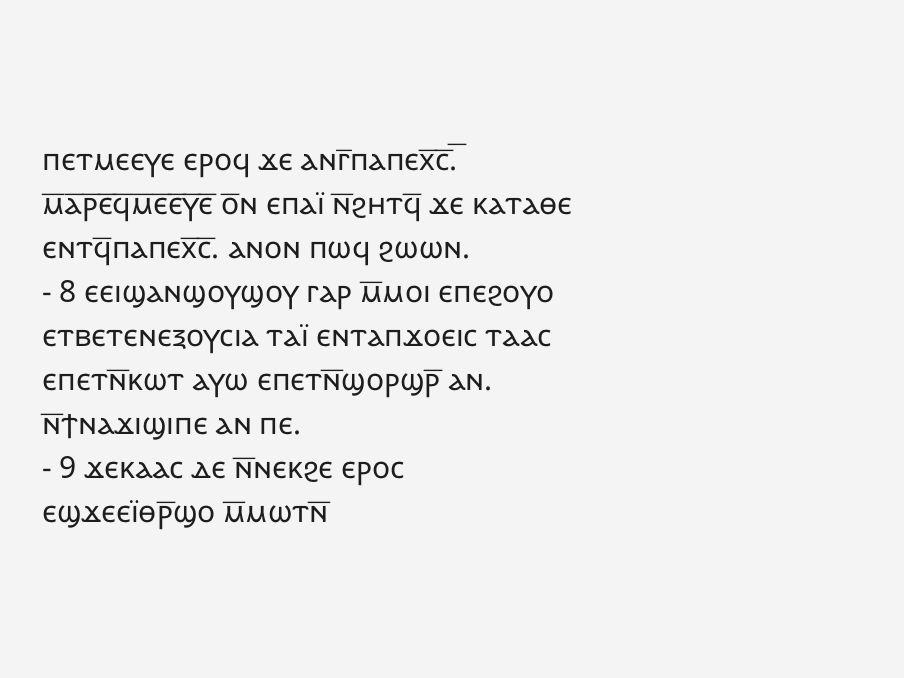ⲡⲉⲧⲙⲉⲉⲩⲉ ⲉⲣⲟϥ ϫⲉ ⲁⲛⲅ̅ⲡⲁⲡⲉⲭ̅ⲥ̅.̅ ⲙ̅ⲁ̅ⲣ̅ⲉ̅ϥ̅ⲙ̅ⲉ̅ⲉ̅ⲩ̅ⲉ̅ ⲟ̅ⲛ ⲉⲡⲁⲓ̈ ⲛ̅ϩⲏⲧϥ̅ ϫⲉ ⲕⲁⲧⲁⲑⲉ ⲉⲛⲧϥ̅ⲡⲁⲡⲉⲭ̅ⲥ̅. ⲁⲛⲟⲛ ⲡⲱϥ ϩⲱⲱⲛ.
- 8 ⲉⲉⲓϣⲁⲛϣⲟⲩϣⲟⲩ ⲅⲁⲣ ⲙ̅ⲙⲟⲓ ⲉⲡⲉϩⲟⲩⲟ ⲉⲧⲃⲉⲧⲉⲛⲉⲝⲟⲩⲥⲓⲁ ⲧⲁⲓ̈ ⲉⲛⲧⲁⲡϫⲟⲉⲓⲥ ⲧⲁⲁⲥ ⲉⲡⲉⲧⲛ̅ⲕⲱⲧ ⲁⲩⲱ ⲉⲡⲉⲧⲛ̅ϣⲟⲣϣⲣ̅ ⲁⲛ. ⲛ̅ϯⲛⲁϫⲓϣⲓⲡⲉ ⲁⲛ ⲡⲉ.
- 9 ϫⲉⲕⲁⲁⲥ ⲇⲉ ⲛ̅ⲛⲉⲕϩⲉ ⲉⲣⲟⲥ ⲉϣϫⲉⲉⲓ̈ⲑⲣ̅ϣⲟ ⲙ̅ⲙⲱⲧⲛ̅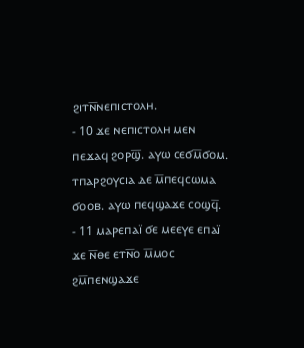ϩⲓⲧⲛ̅ⲛⲉⲡⲓⲥⲧⲟⲗⲏ.
- 10 ϫⲉ ⲛⲉⲡⲓⲥⲧⲟⲗⲏ ⲙⲉⲛ ⲡⲉϫⲁϥ ϩⲟⲣϣ̅. ⲁⲩⲱ ⲥⲉϭⲙ̅ϭⲟⲙ. ⲧⲡⲁⲣϩⲟⲩⲥⲓⲁ ⲇⲉ ⲙ̅ⲡⲉϥⲥⲱⲙⲁ ϭⲟⲟⲃ. ⲁⲩⲱ ⲡⲉϥϣⲁϫⲉ ⲥⲟϣϥ̅.
- 11 ⲙⲁⲣⲉⲡⲁⲓ̈ ϭⲉ ⲙⲉⲉⲩⲉ ⲉⲡⲁⲓ̈ ϫⲉ ⲛ̅ⲑⲉ ⲉⲧⲛ̅ⲟ ⲙ̅ⲙⲟⲥ ϩⲙ̅ⲡⲉⲛϣⲁϫⲉ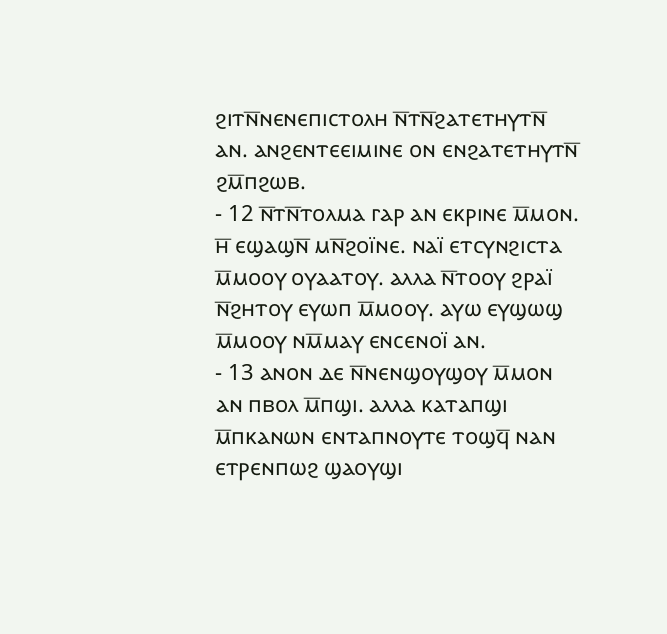ϩⲓⲧⲛ̅ⲛⲉⲛⲉⲡⲓⲥⲧⲟⲗⲏ ⲛ̅ⲧⲛ̅ϩⲁⲧⲉⲧⲏⲩⲧⲛ̅ ⲁⲛ. ⲁⲛϩⲉⲛⲧⲉⲉⲓⲙⲓⲛⲉ ⲟⲛ ⲉⲛϩⲁⲧⲉⲧⲏⲩⲧⲛ̅ ϩⲙ̅ⲡϩⲱⲃ.
- 12 ⲛ̅ⲧⲛ̅ⲧⲟⲗⲙⲁ ⲅⲁⲣ ⲁⲛ ⲉⲕⲣⲓⲛⲉ ⲙ̅ⲙⲟⲛ. ⲏ̅ ⲉϣⲁϣⲛ̅ ⲙⲛ̅ϩⲟⲓ̈ⲛⲉ. ⲛⲁⲓ̈ ⲉⲧⲥⲩⲛϩⲓⲥⲧⲁ ⲙ̅ⲙⲟⲟⲩ ⲟⲩⲁⲁⲧⲟⲩ. ⲁⲗⲗⲁ ⲛ̅ⲧⲟⲟⲩ ϩⲣⲁⲓ̈ ⲛ̅ϩⲏⲧⲟⲩ ⲉⲩⲱⲡ ⲙ̅ⲙⲟⲟⲩ. ⲁⲩⲱ ⲉⲩϣⲱϣ ⲙ̅ⲙⲟⲟⲩ ⲛⲙ̅ⲙⲁⲩ ⲉⲛⲥⲉⲛⲟⲓ̈ ⲁⲛ.
- 13 ⲁⲛⲟⲛ ⲇⲉ ⲛ̅ⲛⲉⲛϣⲟⲩϣⲟⲩ ⲙ̅ⲙⲟⲛ ⲁⲛ ⲡⲃⲟⲗ ⲙ̅ⲡϣⲓ. ⲁⲗⲗⲁ ⲕⲁⲧⲁⲡϣⲓ ⲙ̅ⲡⲕⲁⲛⲱⲛ ⲉⲛⲧⲁⲡⲛⲟⲩⲧⲉ ⲧⲟϣϥ̅ ⲛⲁⲛ ⲉⲧⲣⲉⲛⲡⲱϩ ϣⲁⲟⲩϣⲓ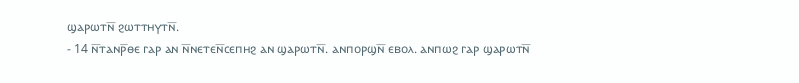ϣⲁⲣⲱⲧⲛ̅ ϩⲱⲧⲧⲏⲩⲧⲛ̅.
- 14 ⲛ̅ⲧⲁⲛⲣ̅ⲑⲉ ⲅⲁⲣ ⲁⲛ ⲛ̅ⲛⲉⲧⲉⲛ̅ⲥⲉⲡⲏϩ ⲁⲛ ϣⲁⲣⲱⲧⲛ̅. ⲁⲛⲡⲟⲣϣⲛ̅ ⲉⲃⲟⲗ. ⲁⲛⲡⲱϩ ⲅⲁⲣ ϣⲁⲣⲱⲧⲛ̅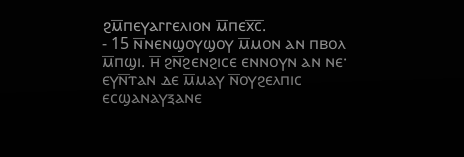ϩⲙ̅ⲡⲉⲩⲁⲅⲅⲉⲗⲓⲟⲛ ⲙ̅ⲡⲉⲭ̅ⲥ̅.
- 15 ⲛ̅ⲛⲉⲛϣⲟⲩϣⲟⲩ ⲙ̅ⲙⲟⲛ ⲁⲛ ⲡⲃⲟⲗ ⲙ̅ⲡϣⲓ. ⲏ̅ ϩⲛ̅ϩⲉⲛϩⲓⲥⲉ ⲉⲛⲛⲟⲩⲛ ⲁⲛ ⲛⲉ· ⲉⲩⲛ̅ⲧⲁⲛ ⲇⲉ ⲙ̅ⲙⲁⲩ ⲛ̅ⲟⲩϩⲉⲗⲡⲓⲥ ⲉⲥϣⲁⲛⲁⲩⲝⲁⲛⲉ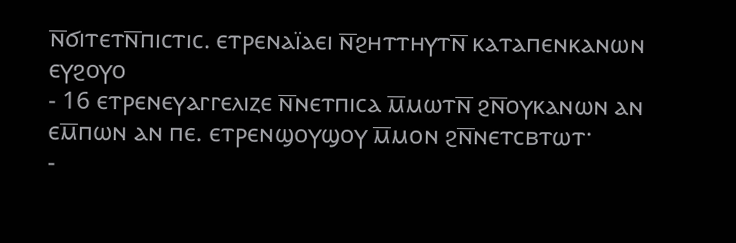ⲛ̅ϭⲓⲧⲉⲧⲛ̅ⲡⲓⲥⲧⲓⲥ. ⲉⲧⲣⲉⲛⲁⲓ̈ⲁⲉⲓ ⲛ̅ϩⲏⲧⲧⲏⲩⲧⲛ̅ ⲕⲁⲧⲁⲡⲉⲛⲕⲁⲛⲱⲛ ⲉⲩϩⲟⲩⲟ
- 16 ⲉⲧⲣⲉⲛⲉⲩⲁⲅⲅⲉⲗⲓⲍⲉ ⲛ̅ⲛⲉⲧⲡⲓⲥⲁ ⲙ̅ⲙⲱⲧⲛ̅ ϩⲛ̅ⲟⲩⲕⲁⲛⲱⲛ ⲁⲛ ⲉⲙ̅ⲡⲱⲛ ⲁⲛ ⲡⲉ. ⲉⲧⲣⲉⲛϣⲟⲩϣⲟⲩ ⲙ̅ⲙⲟⲛ ϩⲛ̅ⲛⲉⲧⲥⲃⲧⲱⲧ·
-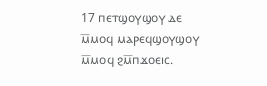17 ⲡⲉⲧϣⲟⲩϣⲟⲩ ⲇⲉ ⲙ̅ⲙⲟϥ ⲙⲁⲣⲉϥϣⲟⲩϣⲟⲩ ⲙ̅ⲙⲟϥ ϩⲙ̅ⲡϫⲟⲉⲓⲥ.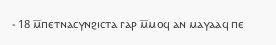- 18 ⲙ̅ⲡⲉⲧⲛⲁⲥⲩⲛϩⲓⲥⲧⲁ ⲅⲁⲣ ⲙ̅ⲙⲟϥ ⲁⲛ ⲙⲁⲩⲁⲁϥ ⲡⲉ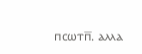ⲡⲥⲱⲧⲡ̅. ⲁⲗⲗⲁ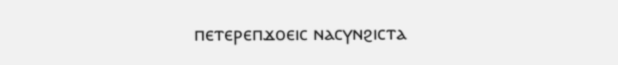ⲡⲉⲧⲉⲣⲉⲡϫⲟⲉⲓⲥ ⲛⲁⲥⲩⲛϩⲓⲥⲧⲁ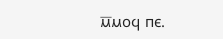ⲙ̅ⲙⲟϥ ⲡⲉ.